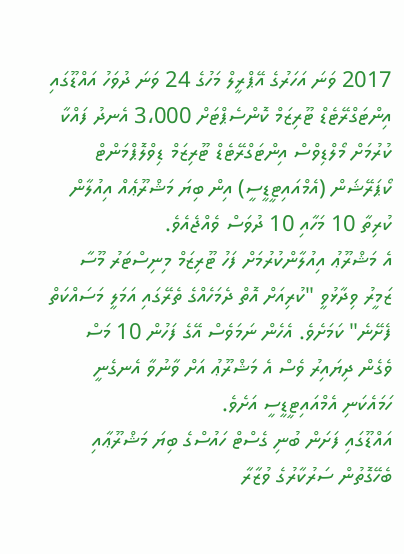2017 ވަނަ އަހަރުގެ އޭޕްރީލް މަހުގެ 24 ވަނަ ދުވަހު އައްޑޫގައި އިންޓަގްރޭޓެޑް ޓޫރިޒަމް ކޮންސެޕްޓަށް 3،000 އެނދު ފައްކާ ކުރުމަށް މޯލްޑިވްސް އިންޓަގްރޭޓެޑް ޓޫރިޒަމް ޑިވްލޮޕްމަންޓް ކޯޕަރޭޝަން (އެމްއައިޓީޑީސީ) އިން ބިޔަ މަޝްރޫޢެއް އިއުލާން ކުރިތާ 10 މަހާއި 10 ދުވަސް ވެއްޖެއެވެ.
އެ މަޝްރޫޢު އިއުލާންކުރުމަށް ފަހު ޓޫރިޒަމް މިނިސްޓަރު މޫސާ ޒަމީރު ވިދާޅުވީ "ކުރިއަށް އޮތް ދެމަހެއްގެ ތެރޭގައި އަމަލީ މަސައްކަތް ފެށޭނެ" ކަމަށެވެ. އެހެން ނަމަވެސް އޭގެ ފަހުން 10 މަސް ވެގެން ދިޔައިރު ވެސް އެ މަޝްރޫޢު އަށް ވާނުވާ އެނގެނީ ހަމައެކަނި އެމްއައިޓީޑީސީ އަށެވެ.
އައްޑޫގައި ފަށަން ބުނި ގެސްޓް ހައުސްގެ ބިޔަ މަޝްރޫޢާއި ބެހޭގޮތުން ސަރުކާރުގެ ވުޒާރާ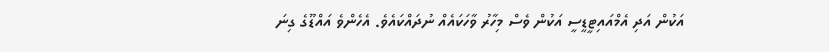އަކުން އަދި އެމްއައިޓީޑީސީ އަކުން ވެސް މިހާރު ވާހަކައެއް ނުދައްކައެވެ. އެހެންވެ އައްޑޫގެ ގިނަ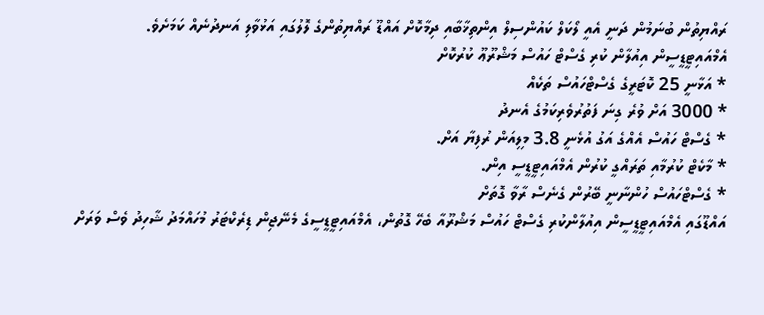ރައްޔިތުން ބުނަމުން ދަނީ އެއީ ލޯކަލް ކައުންސިލް އިންތިޚާބާއި ދިމާކޮށް އައްޑޫ ރައްޔިތުންގެ ލޮލުގައި އަޅުވާލި އަނދުނެއް ކަމަށެވެ.
އެމްއައިޓީޑީސީން އިއުލާން ކުރި ގެސްޓް ހައުސް މަޝްރޫޢޫ ކުރުކޮށް
* އަޅާނީ 25 ކޮޓަރީގެ ގެސްޓްހައުސް ތަކެއް
* 3000 އަށް ވުރެ ގިނަ ފަތުރުވެރިކަމުގެ އެނދު
* ގެސްޓް ހައުސް އެއްގެ އަގު އުޅެނީ 3.8 މިލިއަން ރުފިޔާ އަށް.
* މާކެޓް ކުރުމާއި ތަރައްގީ ކުރުން އެމްއައިޓީޑީސީ އިން.
* ގެސްޓްހައުސް ހުންނާނީ ބޭރުން ގެނެސް ރާވާ ގޮތަށް
އައްޑޫގައި އެމްއައިޓީޑީސީން އިއުލާންކުރި ގެސްޓް ހައުސް މަޝްރޫއާ ބެހޭ ގޮތުން، އެމްއައިޓީޑީސީގެ މެނޭޖިން ޑިރެކްޓަރު މުހައްމަދު ޝާހިދު ވެސް ވަރަށް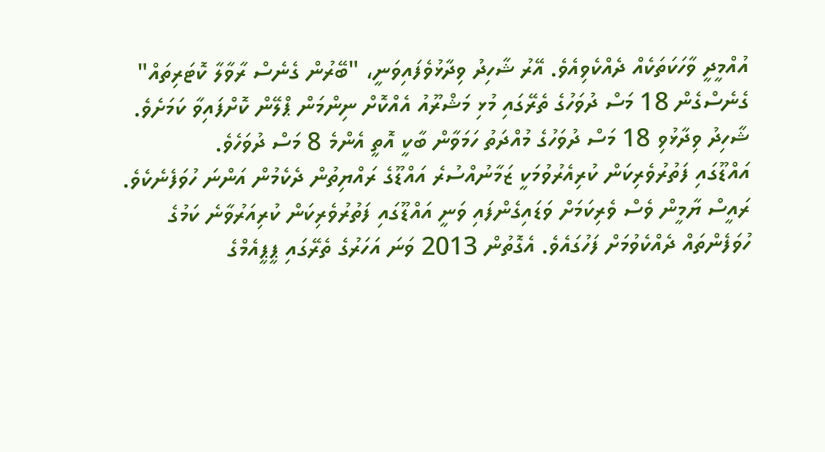އުއްމީދީ ވާހަކަތަކެއް ދެއްކެވިއެވެ. އޭރު ޝާހިދު ވިދާޅުވެފައިވަނީ، "ބޭރުން ގެނެސް ރާވާލާ ކޮޓަރިތައް" ގެނެސްގެން 18 މަސް ދުވަހުގެ ތެރޭގައި މުޅި މަޝްރޫއު އެއްކޮށް ނިންމަން ޕްލޭން ކޮށްފައިވާ ކަމަށެވެ.
ޝާހިދު ވިދާޅުވި 18 މަސް ދުވަހުގެ މުއްދަތު ހަމަވާން ބާކީ އޮތީ އެންމެ 8 މަސް ދުވަހެވެ.
އައްޑޫގައި ފަތުރުވެރިކަން ކުރިއެރުވުމަކީ ޒަމާނުއްސުރެ އައްޑޫގެ ރައްޔިތުން ދެކެމުން އަންނަ ހުވަފެނެކެވެ. ރައީސް ޔާމީން ވެސް ވެރިކަމަށް ވަޑައިގެންފައި ވަނީ އައްޑޫގައި ފަތުރުވެރިކަން ކުރިއަރުވާނެ ކަމުގެ ހުވަފެންތައް ދެއްކެވުމަށް ފަހުގައެވެ. އެގޮތުން 2013 ވަނަ އަހަރުގެ ތެރޭގައި ޕީޕީއެމްގެ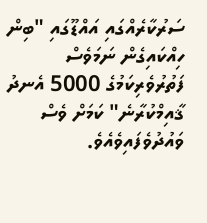ސަރުކާރެއްގައި އައްޑޫގައި "ބިން ހިއްކައިގެން ނަމަވެސް ފަތުރުވެރިކަމުގެ 5000 އެނދު ޤާއިމްކުރާނެ" ކަމަށް ވެސް ވައުދުވެފައިވެއެވެ.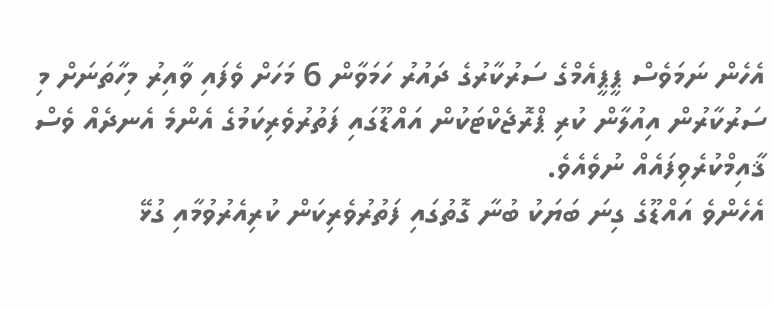އެހެން ނަމަވެސް ޕީޕީއެމްގެ ސަރުކާރުގެ ދައުރު ހަމަވާން 6 މަހަށް ވެފައި ވާއިރު މިހާތަނަށް މި ސަރުކާރުން އިއުލާން ކުރި ޕްރޮޖެކްޓަކުން އައްޑޫގައި ފަތުރުވެރިކަމުގެ އެންމެ އެނދެއް ވެސް ޤާއިމްކުރެވިފައެއް ނުވެއެވެ.
އެހެންވެ އައްޑޫގެ ގިނަ ބަޔަކު ބުނާ ގޮތުގައި ފަތުރުވެރިކަން ކުރިއެރުވުމާއި ގުޅޭ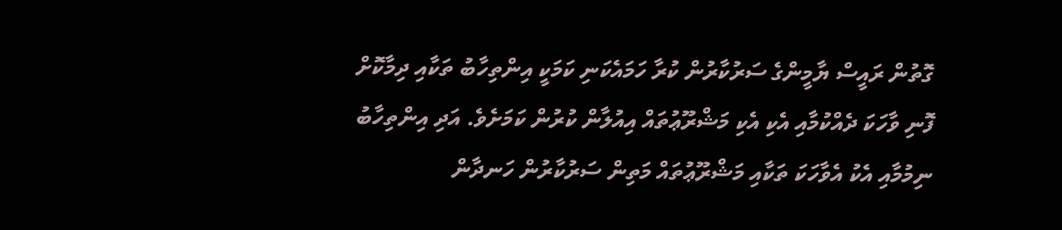ގޮތުން ރައީސް ޔާމީންގެ ސަރުކާރުން ކުރާ ހަމައެކަނި ކަމަކީ އިންތިހާބު ތަކާއި ދިމާކޮށް ފޮނި ވާހަކަ ދެއްކުމާއި އެކި އެކި މަޝްރޫޢުތައް އިއުލާން ކުރުން ކަމަށެވެ. އަދި އިންތިހާބު ނިމުމާއި އެކު އެވާހަކަ ތަކާއި މަޝްރޫޢުތައް މަތިން ސަރުކާރުން ހަނދާން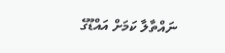ނައްތާލާ ކަމަށް އައްޑޫގެ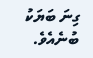ގިނަ ބަޔަކު ބުނެއެވެ.